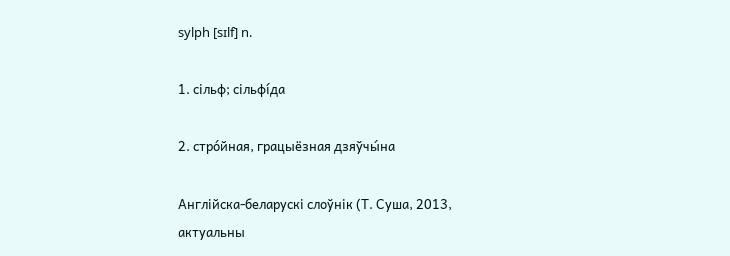sylph [sɪlf] n.

1. сільф; сільфі́да

2. стро́йная, грацыёзная дзяўчы́на

Англійска-беларускі слоўнік (Т. Суша, 2013, актуальны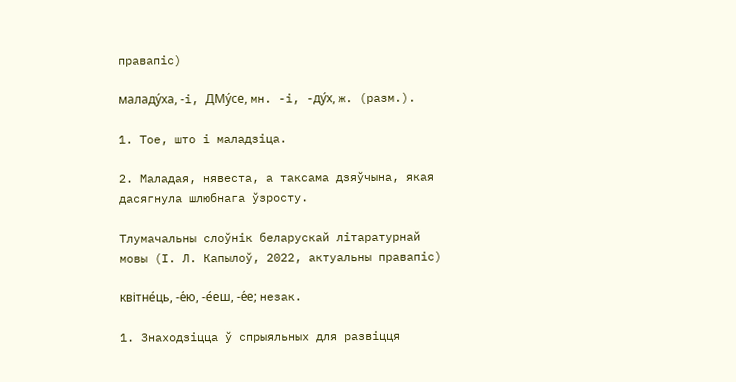правапіс)

маладу́ха, -і, ДМу́се, мн. -і, -ду́х, ж. (разм.).

1. Тое, што і маладзіца.

2. Маладая, нявеста, а таксама дзяўчына, якая дасягнула шлюбнага ўзросту.

Тлумачальны слоўнік беларускай літаратурнай мовы (І. Л. Капылоў, 2022, актуальны правапіс)

квітне́ць, -е́ю, -е́еш, -е́е; незак.

1. Знаходзіцца ў спрыяльных для развіцця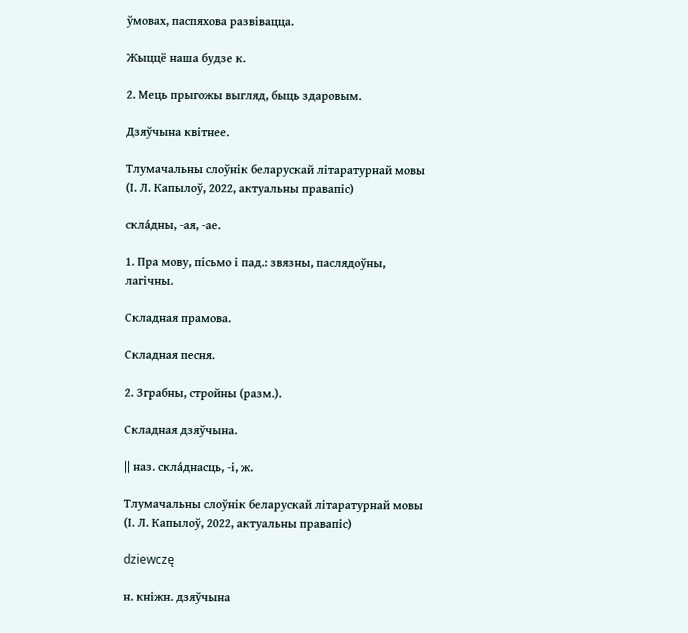ўмовах, паспяхова развівацца.

Жыццё наша будзе к.

2. Мець прыгожы выгляд, быць здаровым.

Дзяўчына квітнее.

Тлумачальны слоўнік беларускай літаратурнай мовы (І. Л. Капылоў, 2022, актуальны правапіс)

скла́дны, -ая, -ае.

1. Пра мову, пісьмо і пад.: звязны, паслядоўны, лагічны.

Складная прамова.

Складная песня.

2. Зграбны, стройны (разм.).

Складная дзяўчына.

|| наз. скла́днасць, -і, ж.

Тлумачальны слоўнік беларускай літаратурнай мовы (І. Л. Капылоў, 2022, актуальны правапіс)

dziewczę

н. кніжн. дзяўчына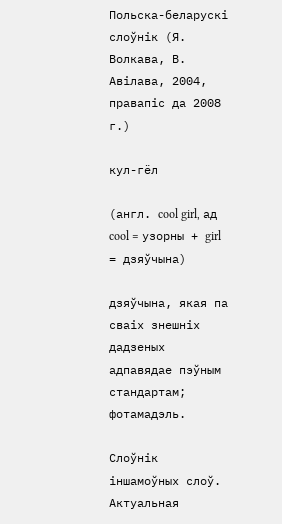Польска-беларускі слоўнік (Я. Волкава, В. Авілава, 2004, правапіс да 2008 г.)

кул-гёл

(англ. cool girl, ад cool = узорны + girl = дзяўчына)

дзяўчына, якая па сваіх знешніх дадзеных адпавядае пэўным стандартам; фотамадэль.

Слоўнік іншамоўных слоў. Актуальная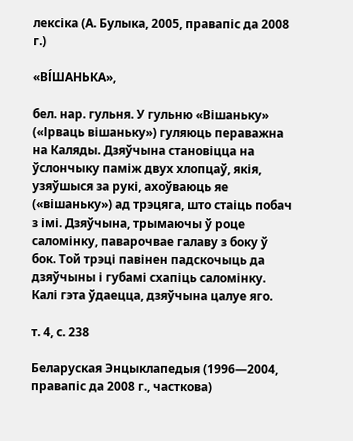лексіка (А. Булыка, 2005, правапіс да 2008 г.)

«ВІ́ШАНЬКА»,

бел. нар. гульня. У гульню «Вішаньку» («Ірваць вішаньку») гуляюць пераважна на Каляды. Дзяўчына становіцца на ўслончыку паміж двух хлопцаў, якія, узяўшыся за рукі, ахоўваюць яе («вішаньку») ад трэцяга, што стаіць побач з імі. Дзяўчына, трымаючы ў роце саломінку, паварочвае галаву з боку ў бок. Той трэці павінен падскочыць да дзяўчыны і губамі схапіць саломінку. Калі гэта ўдаецца, дзяўчына цалуе яго.

т. 4, с. 238

Беларуская Энцыклапедыя (1996—2004, правапіс да 2008 г., часткова)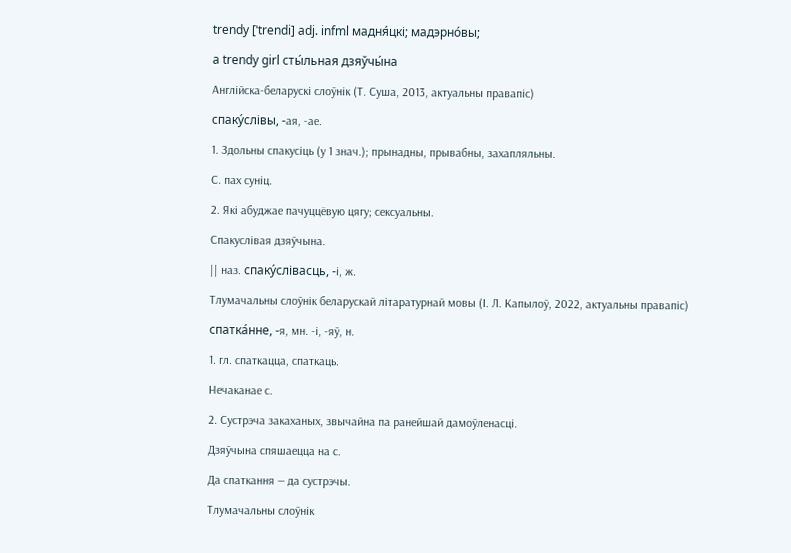trendy [ˈtrendi] adj. infml мадня́цкі; мадэрно́вы;

a trendy girl сты́льная дзяўчы́на

Англійска-беларускі слоўнік (Т. Суша, 2013, актуальны правапіс)

спаку́слівы, -ая, -ае.

1. Здольны спакусіць (у 1 знач.); прынадны, прывабны, захапляльны.

С. пах суніц.

2. Які абуджае пачуццёвую цягу; сексуальны.

Спакуслівая дзяўчына.

|| наз. спаку́слівасць, -і, ж.

Тлумачальны слоўнік беларускай літаратурнай мовы (І. Л. Капылоў, 2022, актуальны правапіс)

спатка́нне, -я, мн. -і, -яў, н.

1. гл. спаткацца, спаткаць.

Нечаканае с.

2. Сустрэча закаханых, звычайна па ранейшай дамоўленасці.

Дзяўчына спяшаецца на с.

Да спаткання — да сустрэчы.

Тлумачальны слоўнік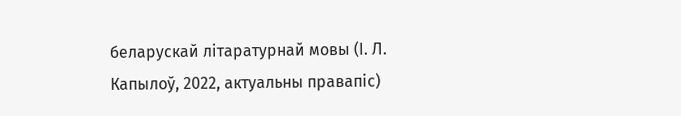беларускай літаратурнай мовы (І. Л. Капылоў, 2022, актуальны правапіс)